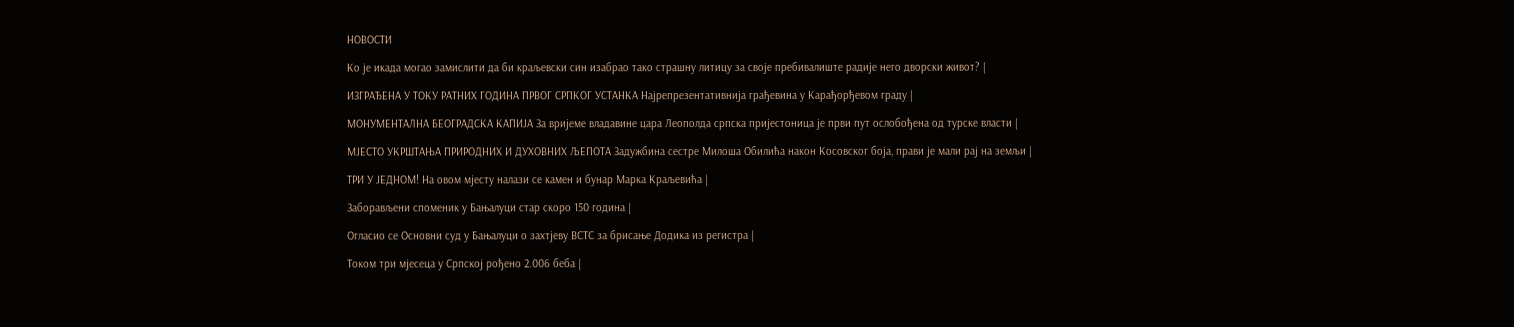НОВОСТИ

Ко је икада могао замислити да би краљевски син изабрао тако страшну литицу за своје пребивалиште радије него дворски живот? |

ИЗГРАЂЕНА У ТОКУ РАТНИХ ГОДИНА ПРВОГ СРПКОГ УСТАНКА Најрепрезентативнија грађевина у Карађорђевом граду |

МОНУМЕНТАЛНА БЕОГРАДСКА КАПИЈА За вријеме владавине цара Леополда српска пријестоница је први пут ослобођена од турске власти |

МЈЕСТО УКРШТАЊА ПРИРОДНИХ И ДУХОВНИХ ЉЕПОТА Задужбина сестре Милоша Обилића након Косовског боја, прави је мали рај на земљи |

ТРИ У ЈЕДНОМ! На овом мјесту налази се камен и бунар Марка Краљевића |

Заборављени споменик у Бањалуци стар скоро 150 година |

Огласио се Основни суд у Бањалуци о захтјеву ВСТС за брисање Додика из регистра |

Током три мјесеца у Српској рођено 2.006 беба |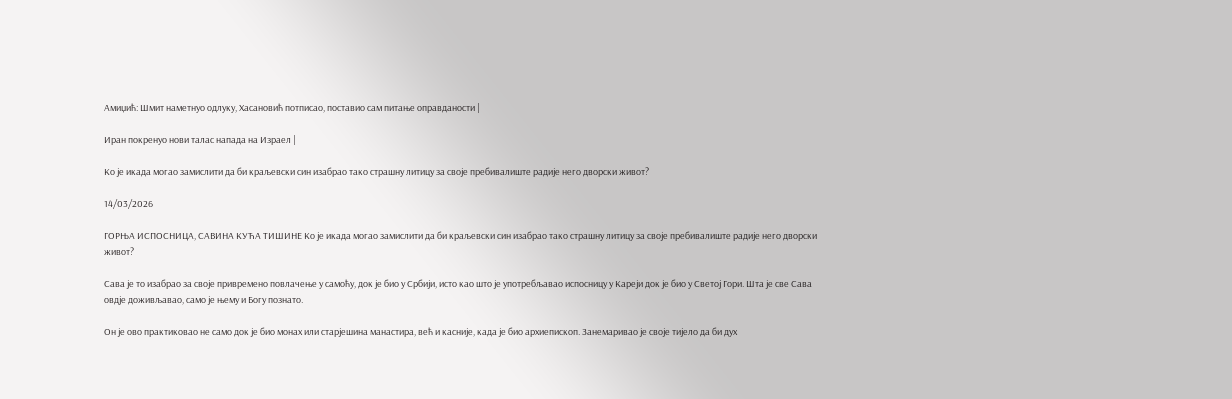Амиџић: Шмит наметнуо одлуку, Хасановић потписао, поставио сам питање оправданости |

Иран покренуо нови талас напада на Израел |

Ко је икада могао замислити да би краљевски син изабрао тако страшну литицу за своје пребивалиште радије него дворски живот?

14/03/2026

ГОРЊА ИСПОСНИЦА, САВИНА КУЋА ТИШИНЕ Ко је икада могао замислити да би краљевски син изабрао тако страшну литицу за своје пребивалиште радије него дворски живот?

Сава је то изабрао за своје привремено повлачење у самоћу, док је био у Србији, исто као што је употребљавао испосницу у Кареји док је био у Светој Гори. Шта је све Сава овдје доживљавао, само је њему и Богу познато.

Он је ово практиковао не само док је био монах или старјешина манастира, већ и касније, када је био архиепископ. Занемаривао је своје тијело да би дух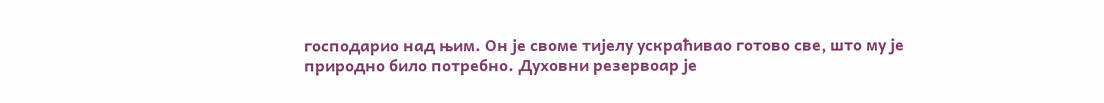господарио над њим. Он је своме тијелу ускраћивао готово све, што му је природно било потребно. Духовни резервоар је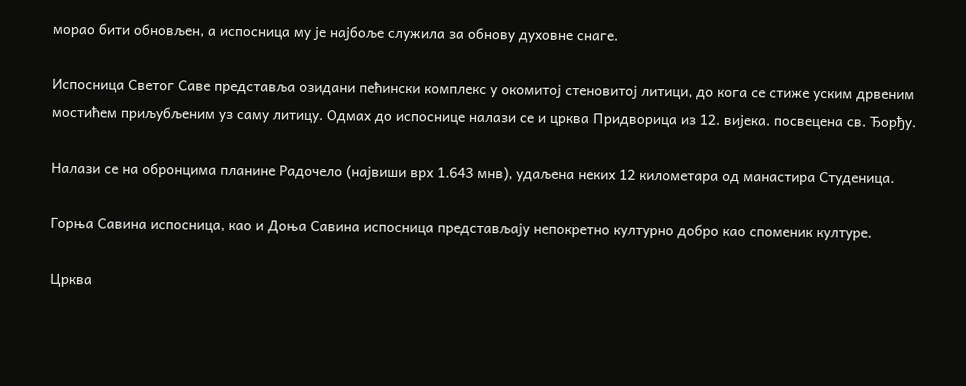морао бити обновљен, а испосница му је најбоље служила за обнову духовне снаге.

Испосница Светог Саве представља озидани пећински комплекс у окомитој стеновитој литици, до кога се стиже уским дрвеним мостићем приљубљеним уз саму литицу. Одмах до испоснице налази се и црква Придворица из 12. вијека. посвецена св. Ђорђу.

Налази се на обронцима планине Радочело (највиши врх 1.643 мнв), удаљена неких 12 километара од манастира Студеница.

Горња Савина испосница, као и Доња Савина испосница представљају непокретно културно добро као споменик културе.

Црква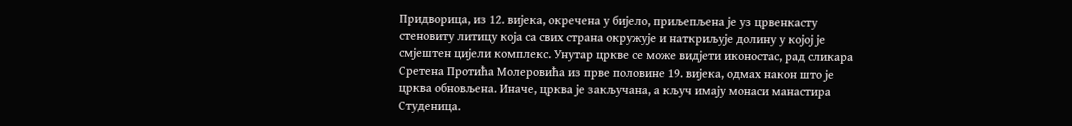Придворица, из 12. вијека, окречена у бијело, приљепљена је уз црвенкасту стеновиту литицу која са свих страна окружује и наткриљује долину у којој је смјештен цијели комплекс. Унутар цркве се може видјети иконостас, рад сликара Сретена Протића Молеровића из прве половине 19. вијека, одмах након што је црква обновљена. Иначе, црква је закључана, а кључ имају монаси манастира Студеница.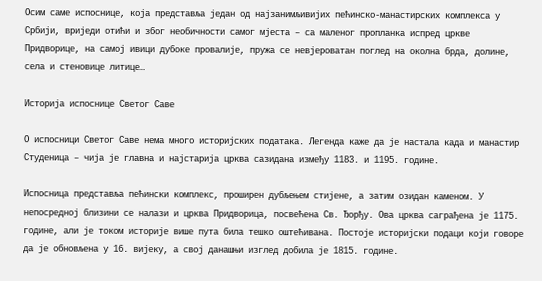Осим саме испоснице, која представља један од најзанимљивијих пећинско-манастирских комплекса у Србији, вриједи отићи и због необичности самог мјеста – са маленог пропланка испред цркве Придворице, на самој ивици дубоке провалије, пружа се невјероватан поглед на околна брда, долине, села и стеновице литице…

Историја испоснице Светог Саве

О испосници Светог Саве нема много историјских података. Легенда каже да је настала када и манастир Студеница – чија је главна и најстарија црква сазидана између 1183. и 1195. године.

Испосница представља пећински комплекс, проширен дубљењем стијене, а затим озидан каменом. У непосредној близини се налази и црква Придворица, посвећена Св. Ђорђу. Ова црква саграђена је 1175. године, али је током историје више пута била тешко оштећивана. Постоје историјски подаци који говоре да је обновљена у 16. вијеку, а свој данашњи изглед добила је 1815. године.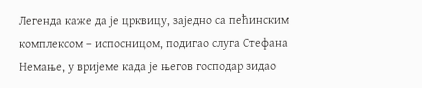Легенда каже да је црквицу, заједно са пећинским комплексом – испосницом, подигао слуга Стефана Немање, у вријеме када је његов господар зидао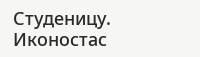Студеницу. Иконостас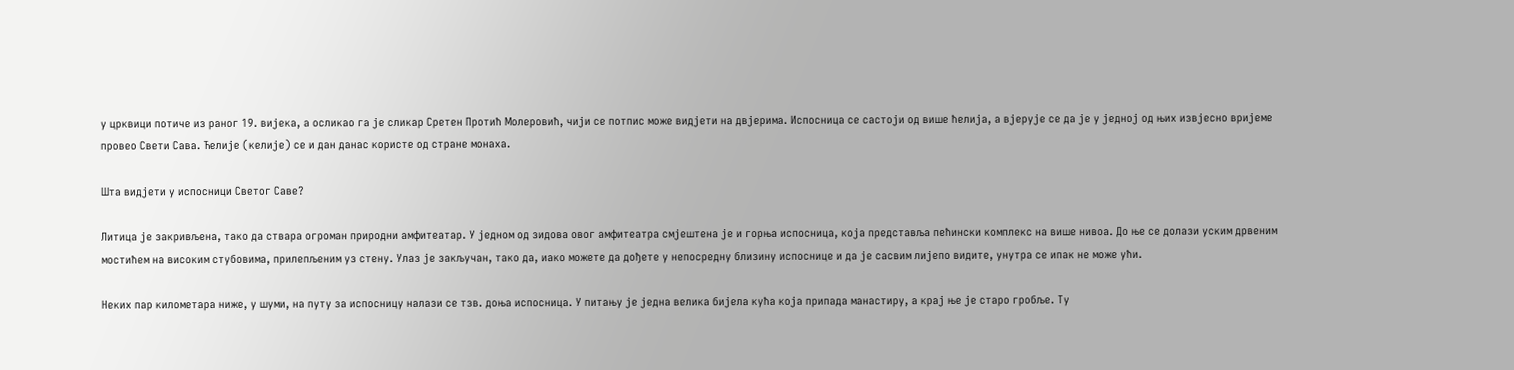у црквици потиче из раног 19. вијека, а осликао га је сликар Сретен Протић Молеровић, чији се потпис може видјети на двјерима. Испосница се састоји од више ћелија, а вјерује се да је у једној од њих извјесно вријеме провео Свети Сава. Ћелије (келије) се и дан данас користе од стране монаха.

Шта видјети у испосници Светог Саве?

Литица је закривљена, тако да ствара огроман природни амфитеатар. У једном од зидова овог амфитеатра смјештена је и горња испосница, која представља пећински комплекс на више нивоа. До ње се долази уским дрвеним мостићем на високим стубовима, прилепљеним уз стену. Улаз је закључан, тако да, иако можете да дођете у непосредну близину испоснице и да је сасвим лијепо видите, унутра се ипак не може ући.

Неких пар километара ниже, у шуми, на путу за испосницу налази се тзв. доња испосница. У питању је једна велика бијела кућа која припада манастиру, а крај ње је старо гробље. Ту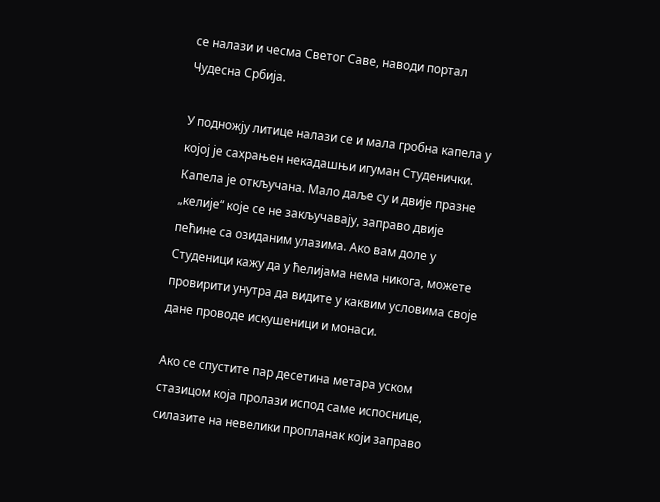се налази и чесма Светог Саве, наводи портал Чудесна Србија.

У подножју литице налази се и мала гробна капела у којој је сахрањен некадашњи игуман Студенички. Капела је откључана. Мало даље су и двије празне „келије“ које се не закључавају, заправо двије пећине са озиданим улазима. Ако вам доле у Студеници кажу да у ћелијама нема никога, можете провирити унутра да видите у каквим условима своје дане проводе искушеници и монаси.

Ако се спустите пар десетина метара уском стазицом која пролази испод саме испоснице, силазите на невелики пропланак који заправо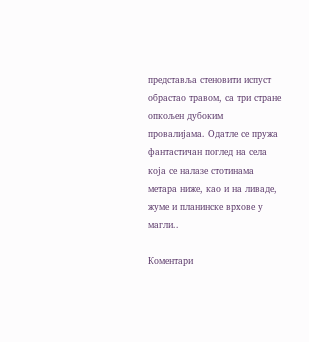представља стеновити испуст обрастао травом, са три стране опкољен дубоким провалијама. Одатле се пружа фантастичан поглед на села која се налазе стотинама метара ниже, као и на ливаде, жуме и планинске врхове у магли..

Коментари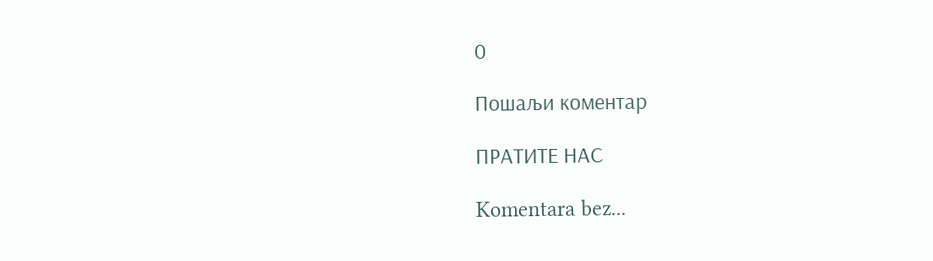0

Пошаљи коментар

ПРАТИТЕ НАС

Komentara bez...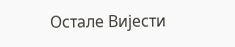Остале Вијести